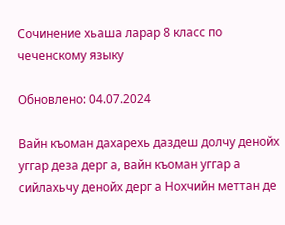Сочинение хьаша ларар 8 класс по чеченскому языку

Обновлено: 04.07.2024

Вайн къоман дахарехь даздеш долчу денойх уггар деза дерг а, вайн къоман уггар а сийлахьчу денойх дерг а Нохчийн меттан де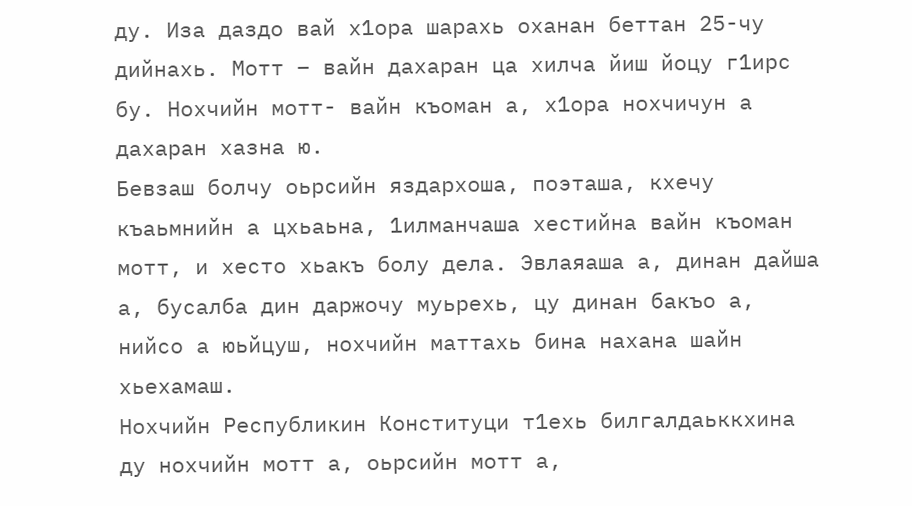ду. Иза даздо вай х1ора шарахь оханан беттан 25-чу дийнахь. Мотт – вайн дахаран ца хилча йиш йоцу г1ирс бу. Нохчийн мотт- вайн къоман а, х1ора нохчичун а дахаран хазна ю.
Бевзаш болчу оьрсийн яздархоша, поэташа, кхечу къаьмнийн а цхьаьна, 1илманчаша хестийна вайн къоман мотт, и хесто хьакъ болу дела. Эвлаяаша а, динан дайша а, бусалба дин даржочу муьрехь, цу динан бакъо а, нийсо а юьйцуш, нохчийн маттахь бина нахана шайн хьехамаш.
Нохчийн Республикин Конституци т1ехь билгалдаьккхина ду нохчийн мотт а, оьрсийн мотт а,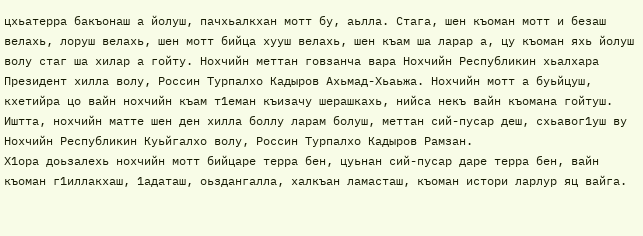цхьатерра бакъонаш а йолуш, пачхьалкхан мотт бу, аьлла. Стага, шен къоман мотт и безаш велахь, лоруш велахь, шен мотт бийца хууш велахь, шен къам ша ларар а, цу къоман яхь йолуш волу стаг ша хилар а гойту. Нохчийн меттан говзанча вара Нохчийн Республикин хьалхара Президент хилла волу, Россин Турпалхо Кадыров Ахьмад-Хьаьжа. Нохчийн мотт а буьйцуш, кхетийра цо вайн нохчийн къам т1еман къизачу шерашкахь, нийса некъ вайн къомана гойтуш. Иштта, нохчийн матте шен ден хилла боллу ларам болуш, меттан сий-пусар деш, схьавог1уш ву Нохчийн Республикин Куьйгалхо волу, Россин Турпалхо Кадыров Рамзан.
Х1ора доьзалехь нохчийн мотт бийцаре терра бен, цуьнан сий-пусар даре терра бен, вайн къоман г1иллакхаш, 1адаташ, оьздангалла, халкъан ламасташ, къоман истори ларлур яц вайга.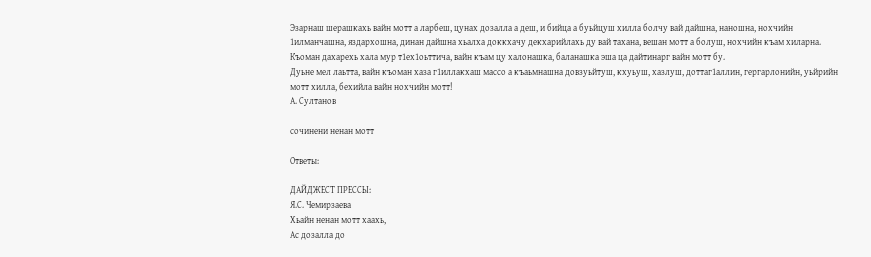Эзарнаш шерашкахь вайн мотт а ларбеш, цунах дозалла а деш, и бийца а буьйцуш хилла болчу вай дайшна, наношна, нохчийн 1илманчашна, яздархошна, динан дайшна хьалха доккхачу декхарийлахь ду вай тахана, вешан мотт а болуш, нохчийн къам хиларна. Къоман дахарехь хала мур т1ех1оьттича, вайн къам цу халонашка, баланашка эша ца дайтинарг вайн мотт бу.
Дуьне мел лаьтта, вайн къоман хаза г1иллакхаш массо а къаьмнашна довзуьйтуш, кхуьуш, хазлуш, доттаг1аллин, гергарлонийн, уьйрийн мотт хилла, бехийла вайн нохчийн мотт!
А. Султанов

сочинени ненан мотт

Ответы:

ДАЙДЖЕСТ ПРЕССЫ:
Я.С. Чемирзаева
Хьайн ненан мотт хаахь,
Ас дозалла до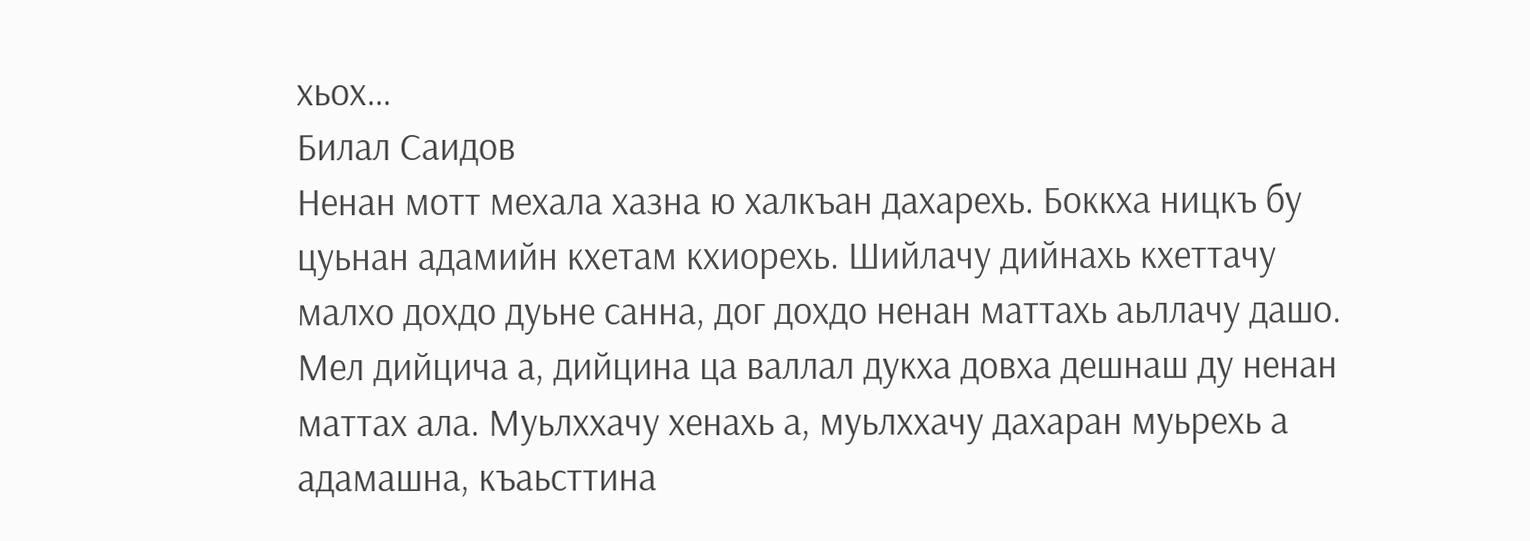хьох…
Билал Саидов
Ненан мотт мехала хазна ю халкъан дахарехь. Боккха ницкъ бу цуьнан адамийн кхетам кхиорехь. Шийлачу дийнахь кхеттачу малхо дохдо дуьне санна, дог дохдо ненан маттахь аьллачу дашо. Мел дийцича а, дийцина ца валлал дукха довха дешнаш ду ненан маттах ала. Муьлххачу хенахь а, муьлххачу дахаран муьрехь а адамашна, къаьсттина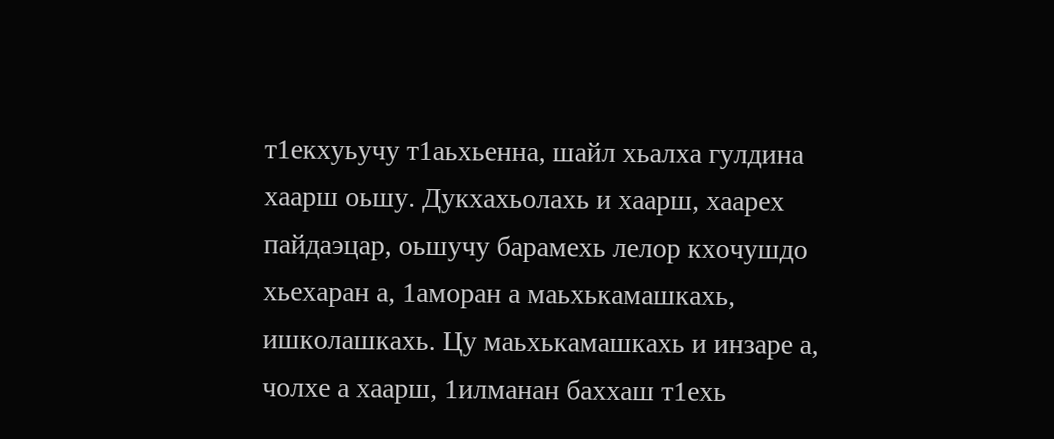т1екхуьучу т1аьхьенна, шайл хьалха гулдина хаарш оьшу. Дукхахьолахь и хаарш, хаарех пайдаэцар, оьшучу барамехь лелор кхочушдо хьехаран а, 1аморан а маьхькамашкахь, ишколашкахь. Цу маьхькамашкахь и инзаре а, чолхе а хаарш, 1илманан баххаш т1ехь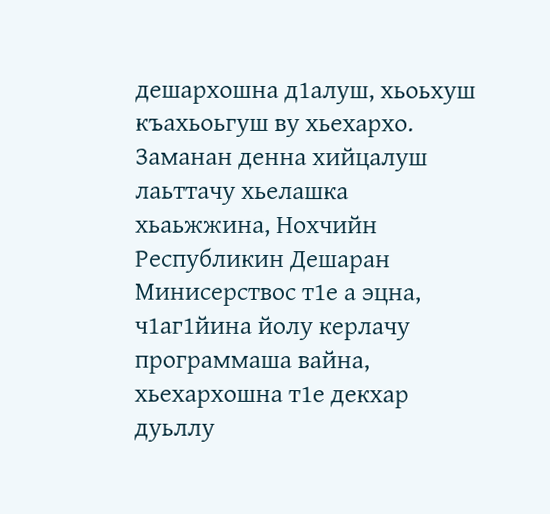дешархошна д1алуш, хьоьхуш къахьоьгуш ву хьехархо. Заманан денна хийцалуш лаьттачу хьелашка хьаьжжина, Нохчийн Республикин Дешаран Минисерствос т1е а эцна, ч1аг1йина йолу керлачу программаша вайна, хьехархошна т1е декхар дуьллу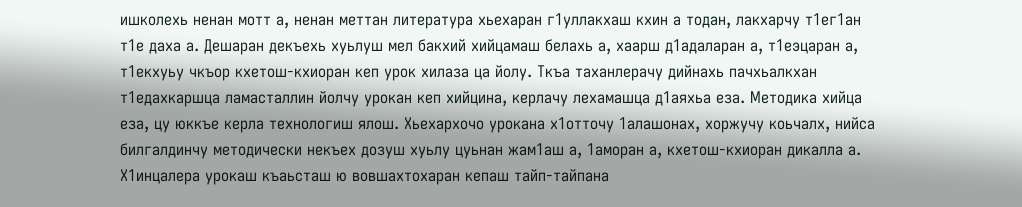ишколехь ненан мотт а, ненан меттан литература хьехаран г1уллакхаш кхин а тодан, лакхарчу т1ег1ан т1е даха а. Дешаран декъехь хуьлуш мел бакхий хийцамаш белахь а, хаарш д1адаларан а, т1еэцаран а, т1екхуьу чкъор кхетош-кхиоран кеп урок хилаза ца йолу. Ткъа таханлерачу дийнахь пачхьалкхан т1едахкаршца ламасталлин йолчу урокан кеп хийцина, керлачу лехамашца д1аяхьа еза. Методика хийца еза, цу юккъе керла технологиш ялош. Хьехархочо урокана х1отточу 1алашонах, хоржучу коьчалх, нийса билгалдинчу методически некъех дозуш хуьлу цуьнан жам1аш а, 1аморан а, кхетош-кхиоран дикалла а.
Х1инцалера урокаш къаьсташ ю вовшахтохаран кепаш тайп-тайпана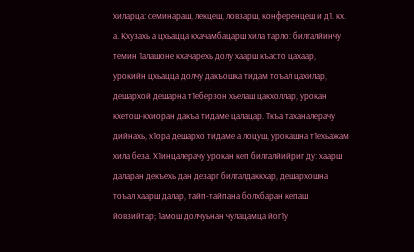хиларца: семинараш, лекцеш, ловзарш, конференцеш и д1. кх. а. Кхузахь а цхьацца кхачамбацарш хила тарло: билгалйинчу темин 1алашоне кхачарехь долу хаарш къасто цахаар, урокийн цхьацца долчу дакъошка тидам тоъал цахилар, дешархой дешарна т1еберзон хьелаш цакхоллар, урокан кхетош-кхиоран дакъа тидаме цалацар. Ткъа таханалерачу дийнахь, х1ора дешархо тидаме а лоцуш, урокашна т1ехьажам хила беза. Х1инцалерачу урокан кеп билгалйийриг ду: хаарш даларан декъехь дан дезарг билгалдаккхар, дешархошна тоъал хаарш далар, тайп-тайпана болхбаран кепаш йовзийтар; 1амош долчуьнан чулацамца йог1у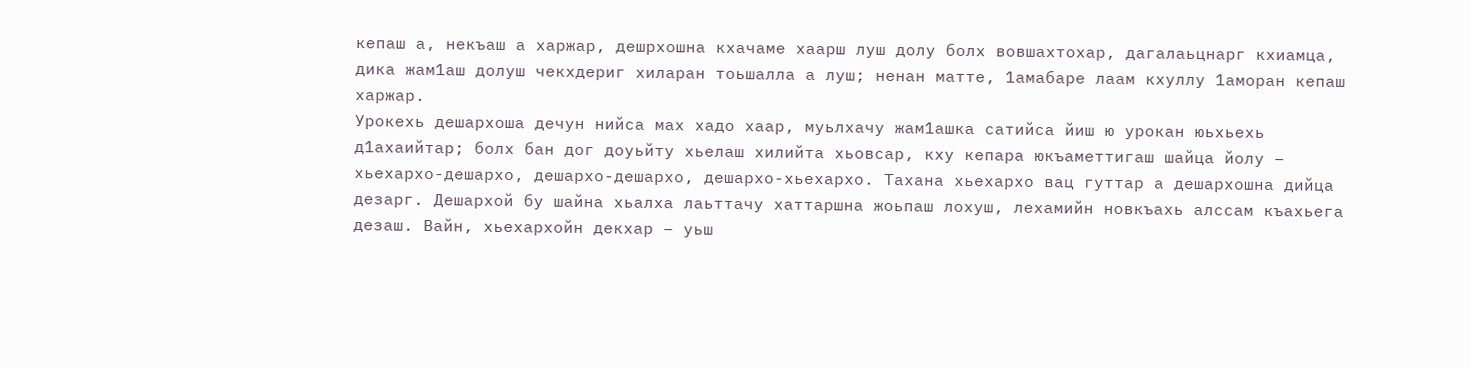кепаш а, некъаш а харжар, дешрхошна кхачаме хаарш луш долу болх вовшахтохар, дагалаьцнарг кхиамца, дика жам1аш долуш чекхдериг хиларан тоьшалла а луш; ненан матте, 1амабаре лаам кхуллу 1аморан кепаш харжар.
Урокехь дешархоша дечун нийса мах хадо хаар, муьлхачу жам1ашка сатийса йиш ю урокан юьхьехь д1ахаийтар; болх бан дог доуьйту хьелаш хилийта хьовсар, кху кепара юкъаметтигаш шайца йолу – хьехархо-дешархо, дешархо-дешархо, дешархо-хьехархо. Тахана хьехархо вац гуттар а дешархошна дийца дезарг. Дешархой бу шайна хьалха лаьттачу хаттаршна жоьпаш лохуш, лехамийн новкъахь алссам къахьега дезаш. Вайн, хьехархойн декхар – уьш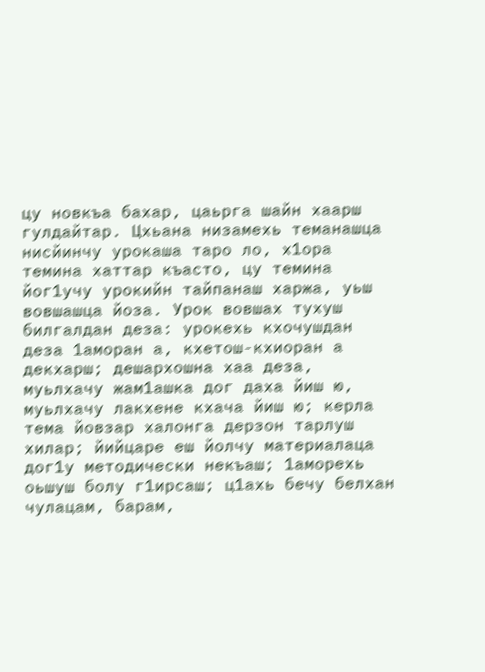цу новкъа бахар, цаьрга шайн хаарш гулдайтар. Цхьана низамехь теманашца нисйинчу урокаша таро ло, х1ора темина хаттар къасто, цу темина йог1учу урокийн тайпанаш харжа, уьш вовшашца йоза. Урок вовшах тухуш билгалдан деза: урокехь кхочушдан деза 1аморан а, кхетош-кхиоран а декхарш; дешархошна хаа деза, муьлхачу жам1ашка дог даха йиш ю, муьлхачу лакхене кхача йиш ю; керла тема йовзар халонга дерзон тарлуш хилар; йийцаре еш йолчу материалаца дог1у методически некъаш; 1аморехь оьшуш болу г1ирсаш; ц1ахь бечу белхан чулацам, барам,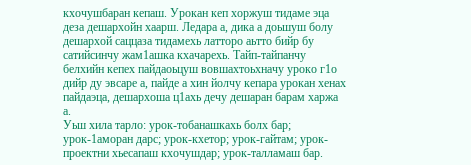кхочушбаран кепаш. Урокан кеп хоржуш тидаме эца деза дешархойн хаарш. Ледара а, дика а доьшуш болу дешархой саццаза тидамехь латторо аьтто бийр бу сатийсинчу жам1ашка кхачарехь. Тайп-тайпанчу белхийн кепех пайдаоьцуш вовшахтоьхначу уроко г1о дийр ду эвсаре а, пайде а хин йолчу кепара урокан хенах пайдаэца, дешархоша ц1ахь дечу дешаран барам харжа а.
Уьш хила тарло: урок-тобанашкахь болх бар; урок-1аморан дарс; урок-кхетор; урок-гайтам; урок-проектни хьесапаш кхочушдар; урок-талламаш бар.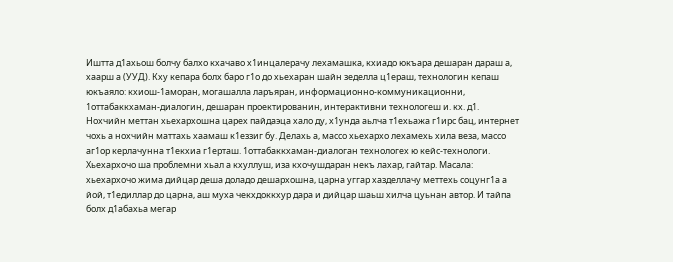Иштта д1ахьош болчу балхо кхачаво х1инцалерачу лехамашка, кхиадо юкъара дешаран дараш а, хаарш а (УУД). Кху кепара болх баро г1о до хьехаран шайн зеделла ц1ераш, технологин кепаш юкъаяло: кхиош-1аморан, могашалла ларъяран, информационно-коммуникационни, 1оттабаккхаман-диалогин, дешаран проектированин, интерактивни технологеш и. кх. д1. Нохчийн меттан хьехархошна царех пайдаэца хало ду, х1унда аьлча т1ехьажа г1ирс бац, интернет чохь а нохчийн маттахь хаамаш к1еззиг бу. Делахь а, массо хьехархо лехамехь хила веза, массо аг1ор керлачунна т1екхиа г1ерташ. 1оттабаккхаман-диалоган технологех ю кейс-технологи. Хьехархочо ша проблемни хьал а кхуллуш, иза кхочушдаран некъ лахар, гайтар. Масала: хьехархочо жима дийцар деша доладо дешархошна, царна уггар хазделлачу меттехь соцунг1а а йой, т1едиллар до царна, аш муха чекхдоккхур дара и дийцар шаьш хилча цуьнан автор. И тайпа болх д1абахьа мегар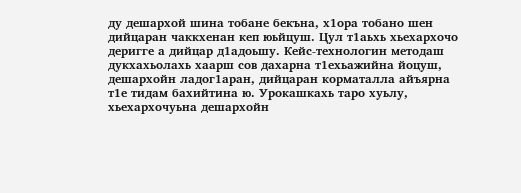ду дешархой шина тобане бекъна, х1ора тобано шен дийцаран чаккхенан кеп юьйцуш. Цул т1аьхь хьехархочо деригге а дийцар д1адоьшу. Кейс-технологин методаш дукхахьолахь хаарш сов дахарна т1ехьажийна йоцуш, дешархойн ладог1аран, дийцаран корматалла айъярна т1е тидам бахийтина ю. Урокашкахь таро хуьлу, хьехархочуьна дешархойн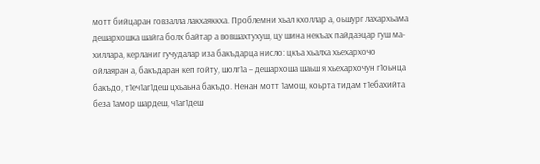мотт бийцаран говзалла лакхаяккха. Проблемни хьал кхоллар а, оьшург лахархьама дешархошка шайга болх байтар а вовшахтухуш, цу шина некъах пайдаэцар гуш ма-хиллара, керланиг гучудалар иза бакъдарца нисло: цкъа хьалха хьехархочо ойлаяран а, бакъдаран кеп гойту, шолг1а – дешархоша шаьш я хьехархочун г1оьнца бакъдо, т1еч1аг1деш цхьаьна бакъдо. Ненан мотт 1амош, коьрта тидам т1ебахийта беза 1амор шардеш, ч1аг1деш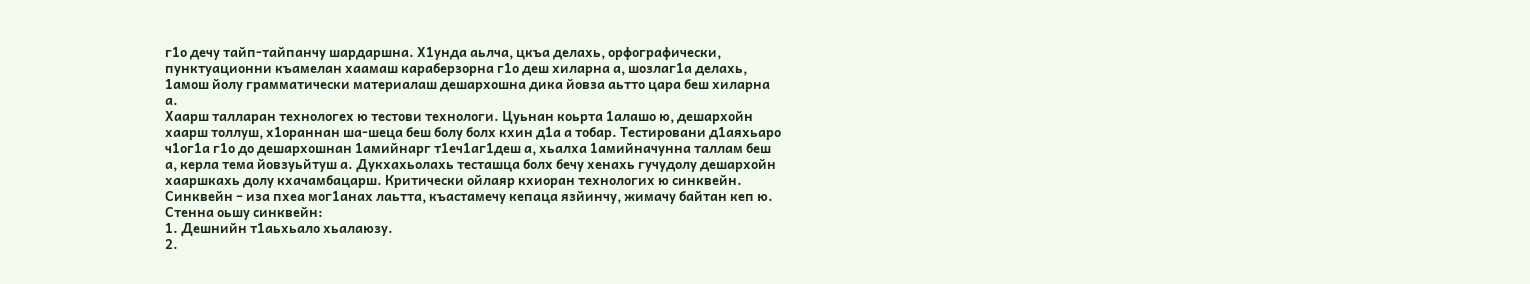г1о дечу тайп-тайпанчу шардаршна. Х1унда аьлча, цкъа делахь, орфографически, пунктуационни къамелан хаамаш караберзорна г1о деш хиларна а, шозлаг1а делахь, 1амош йолу грамматически материалаш дешархошна дика йовза аьтто цара беш хиларна а.
Хаарш талларан технологех ю тестови технологи. Цуьнан коьрта 1алашо ю, дешархойн хаарш толлуш, х1ораннан ша-шеца беш болу болх кхин д1а а тобар. Тестировани д1аяхьаро ч1ог1а г1о до дешархошнан 1амийнарг т1еч1аг1деш а, хьалха 1амийначунна таллам беш а, керла тема йовзуьйтуш а. Дукхахьолахь тесташца болх бечу хенахь гучудолу дешархойн хааршкахь долу кхачамбацарш. Критически ойлаяр кхиоран технологих ю синквейн. Синквейн – иза пхеа мог1анах лаьтта, къастамечу кепаца язйинчу, жимачу байтан кеп ю. Стенна оьшу синквейн:
1. Дешнийн т1аьхьало хьалаюзу.
2.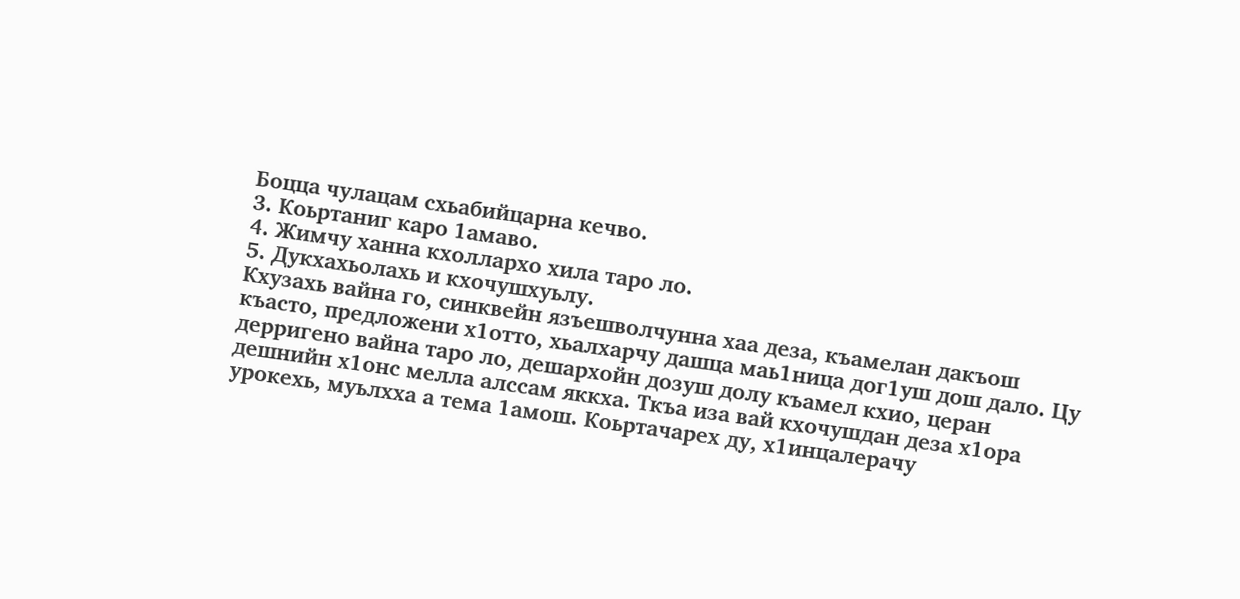Боцца чулацам схьабийцарна кечво.
3. Коьртаниг каро 1амаво.
4. Жимчу ханна кхоллархо хила таро ло.
5. Дукхахьолахь и кхочушхуьлу.
Кхузахь вайна го, синквейн язъешволчунна хаа деза, къамелан дакъош къасто, предложени х1отто, хьалхарчу дашца маь1ница дог1уш дош дало. Цу дерригено вайна таро ло, дешархойн дозуш долу къамел кхио, церан дешнийн х1онс мелла алссам яккха. Ткъа иза вай кхочушдан деза х1ора урокехь, муьлхха а тема 1амош. Коьртачарех ду, х1инцалерачу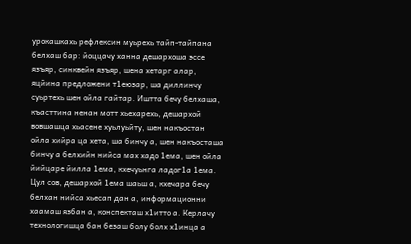урокашкахь рефлексин муьрехь тайп-тайпана белхаш бар: йоццачу ханна дешархоша эссе язъяр, синквейн язъяр, шена хетарг алар, яцйина предложени т1еюзар, ша диллинчу суьртехь шен ойла гайтар. Иштта бечу белхаша, къасттина ненан мотт хьехарехь, дешархой вовшашца хьасене хуьлуьйту, шен накъостан ойла хийра ца хета, ша бинчу а, шен накъосташа бинчу а белхийн нийса мах хадо 1ема, шен ойла йийцаре йилла 1ема, кхечуьнга ладог1а 1ема. Цул сов, дешархой 1ема шаьш а, кхечара бечу белхан нийса хьесап дан а, информационни хаамаш язбан а, конспекташ х1итто а. Керлачу технологишца бан безаш болу болх х1инца а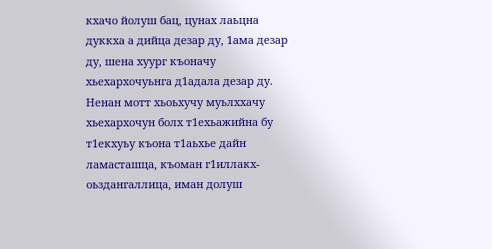кхачо йолуш бац, цунах лаьцна дуккха а дийца дезар ду, 1ама дезар ду, шена хуург къоначу хьехархочуьнга д1адала дезар ду. Ненан мотт хьоьхучу муьлххачу хьехархочун болх т1ехьажийна бу т1екхуьу къона т1аьхье дайн ламасташца, къоман г1иллакх-оьздангаллица, иман долуш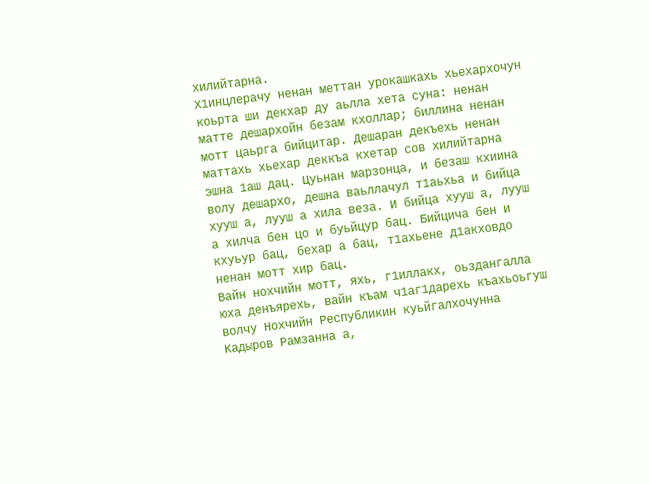хилийтарна.
Х1инцлерачу ненан меттан урокашкахь хьехархочун коьрта ши декхар ду аьлла хета суна: ненан матте дешархойн безам кхоллар; биллина ненан мотт цаьрга бийцитар. Дешаран декъехь ненан маттахь хьехар деккъа кхетар сов хилийтарна эшна 1аш дац. Цуьнан марзонца, и безаш кхиина волу дешархо, дешна ваьллачул т1аьхьа и бийца хууш а, лууш а хила веза. И бийца хууш а, лууш а хилча бен цо и буьйцур бац. Бийцича бен и кхуьур бац, бехар а бац, т1ахьене д1акховдо ненан мотт хир бац.
Вайн нохчийн мотт, яхь, г1иллакх, оьздангалла юха денъярехь, вайн къам ч1аг1дарехь къахьоьгуш волчу Нохчийн Республикин куьйгалхочунна Кадыров Рамзанна а,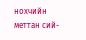нохчийн меттан сий-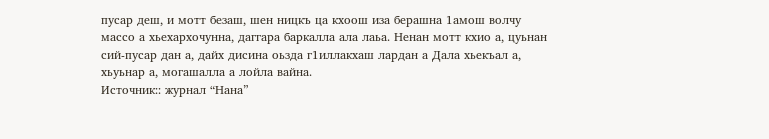пусар деш, и мотт безаш, шен ницкъ ца кхоош иза берашна 1амош волчу массо а хьехархочунна, даггара баркалла ала лаьа. Ненан мотт кхио а, цуьнан сий-пусар дан а, дайх дисина оьзда г1иллакхаш лардан а Дала хьекъал а, хьуьнар а, могашалла а лойла вайна.
Источник:: журнал “Нана”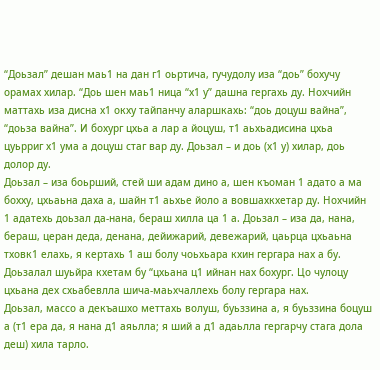“Доьзал” дешан маь1 на дан г1 оьртича, гучудолу иза “доь” бохучу орамах хилар. “Доь шен маь1 ница “х1 у” дашна гергахь ду. Нохчийн маттахь иза дисна х1 окху тайпанчу аларшкахь: “доь доцуш вайна”, “доьза вайна”. И бохург цхьа а лар а йоцуш, т1 аьхьадисина цхьа цуьрриг х1 ума а доцуш стаг вар ду. Доьзал – и доь (х1 у) хилар, доь долор ду.
Доьзал – иза боьрший, стей ши адам дино а, шен къоман 1 адато а ма бохху, цхьаьна даха а, шайн т1 аьхье йоло а вовшахкхетар ду. Нохчийн 1 адатехь доьзал да-нана, бераш хилла ца 1 а. Доьзал – иза да, нана, бераш, церан деда, денана, дейижарий, девежарий, цаьрца цхьаьна тховк1 елахь, я кертахь 1 аш болу чоьхьара кхин гергара нах а бу. Доьзалал шуьйра кхетам бу “цхьана ц1 ийнан нах бохург. Цо чулоцу цхьана дех схьабевлла шича-маьхчаллехь болу гергара нах.
Доьзал, массо а декъашхо меттахь волуш, буьззина а, я буьззина боцуш а (т1 ера да, я нана д1 аяьлла; я ший а д1 адаьлла гергарчу стага дола деш) хила тарло.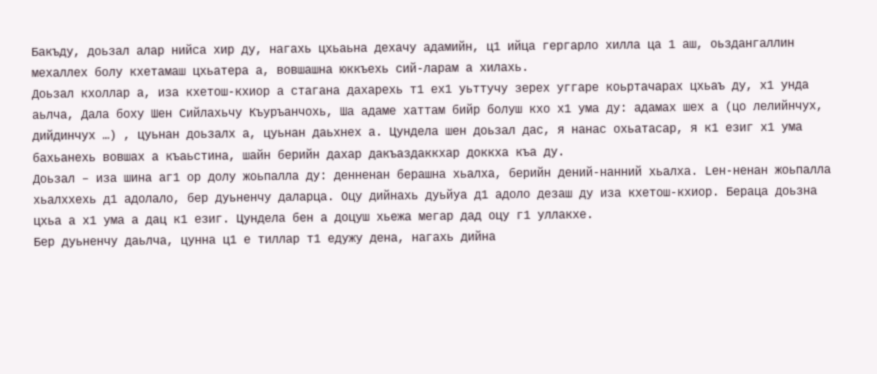Бакъду, доьзал алар нийса хир ду, нагахь цхьаьна дехачу адамийн, ц1 ийца гергарло хилла ца 1 аш, оьздангаллин мехаллех болу кхетамаш цхьатера а, вовшашна юккъехь сий-ларам а хилахь.
Доьзал кхоллар а, иза кхетош-кхиор а стагана дахарехь т1 ех1 уьттучу зерех уггаре коьртачарах цхьаъ ду, х1 унда аьлча, Дала боху Шен Сийлахьчу Къуръанчохь, Ша адаме хаттам бийр болуш кхо х1 ума ду: адамах шех а (цо лелийнчух, дийдинчух …) , цуьнан доьзалх а, цуьнан даьхнех а. Цундела шен доьзал дас, я нанас охьатасар, я к1 езиг х1 ума бахьанехь вовшах а къаьстина, шайн берийн дахар дакъаздаккхар доккха къа ду.
Доьзал – иза шина аг1 ор долу жоьпалла ду: денненан берашна хьалха, берийн дений-нанний хьалха. Lен-ненан жоьпалла хьалххехь д1 адолало, бер дуьненчу даларца. Оцу дийнахь дуьйyа д1 адоло дезаш ду иза кхетош-кхиор. Бераца доьзна цхьа а х1 ума а дац к1 езиг. Цундела бен а доцуш хьежа мегар дад оцу г1 уллакхе.
Бер дуьненчу даьлча, цунна ц1 е тиллар т1 едужу дена, нагахь дийна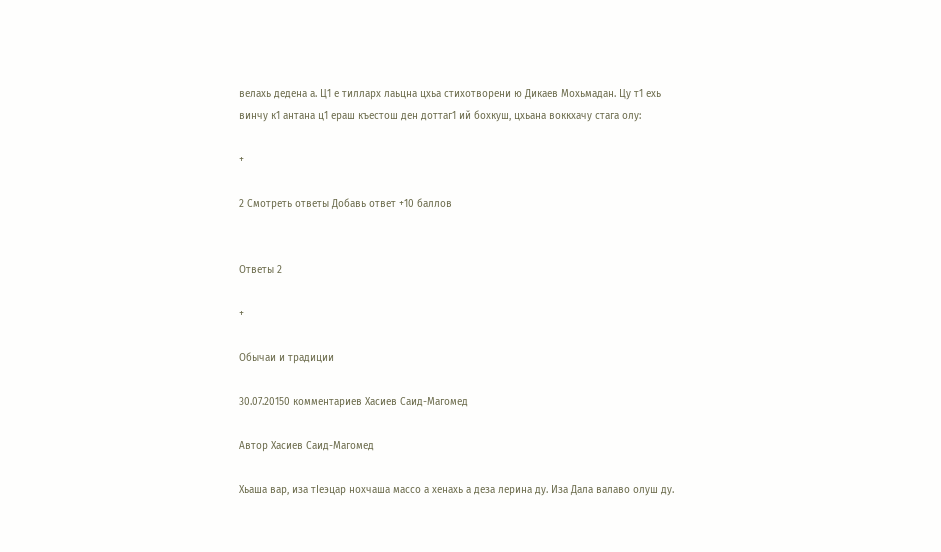велахь дедена а. Ц1 е тилларх лаьцна цхьа стихотворени ю Дикаев Мохьмадан. Цу т1 ехь винчу к1 антана ц1 ераш къестош ден доттаг1 ий бохкуш, цхьана воккхачу стага олу:

+

2 Смотреть ответы Добавь ответ +10 баллов


Ответы 2

+

Обычаи и традиции

30.07.20150 комментариев Хасиев Саид-Магомед

Автор Хасиев Саид-Магомед

Хьаша вар, иза тIеэцар нохчаша массо а хенахь а деза лерина ду. Иза Дала валаво олуш ду.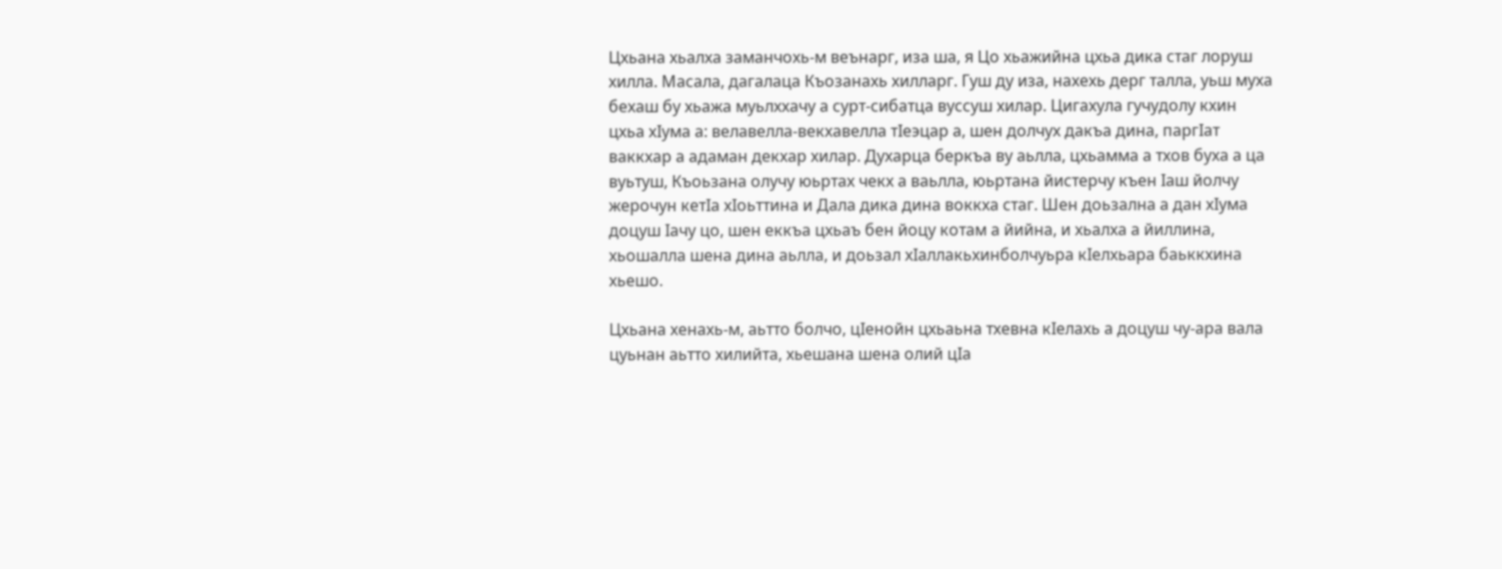Цхьана хьалха заманчохь-м веънарг, иза ша, я Цо хьажийна цхьа дика стаг лоруш хилла. Масала, дагалаца Къозанахь хилларг. Гуш ду иза, нахехь дерг талла, уьш муха бехаш бу хьажа муьлххачу а сурт-сибатца вуссуш хилар. Цигахула гучудолу кхин цхьа хIума а: велавелла-векхавелла тIеэцар а, шен долчух дакъа дина, паргIат ваккхар а адаман декхар хилар. Духарца беркъа ву аьлла, цхьамма а тхов буха а ца вуьтуш, Къоьзана олучу юьртах чекх а ваьлла, юьртана йистерчу къен Iаш йолчу жерочун кетIа хIоьттина и Дала дика дина воккха стаг. Шен доьзална а дан хIума доцуш Iачу цо, шен еккъа цхьаъ бен йоцу котам а йийна, и хьалха а йиллина, хьошалла шена дина аьлла, и доьзал хIаллакьхинболчуьра кIелхьара баьккхина хьешо.

Цхьана хенахь-м, аьтто болчо, цIенойн цхьаьна тхевна кIелахь а доцуш чу-ара вала цуьнан аьтто хилийта, хьешана шена олий цIа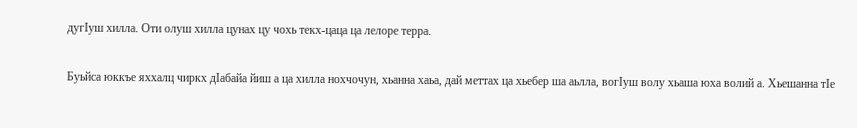дугIуш хилла. Оти олуш хилла цунах цу чохь текх-цаца ца лелоре терра.

Буьйса юккъе яххалц чиркх дIабайа йиш а ца хилла нохчочун, хьанна хаьа, дай меттах ца хьебер ша аьлла, вогIуш волу хьаша юха волий а. Хьешанна тIе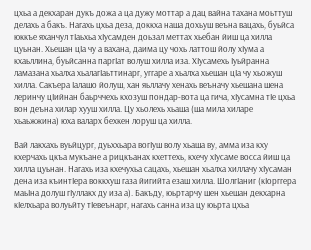цхьа а декхаран дукъ дожа а ца дужу моттар а дац вайна тахана моьттуш делахь а бакъ. Нагахь цхьа деза, доккха наша дохьуш веъна вацахь, буьйса юккъе яханчул тIаьхьа хIусамден доьзал меттах хьебан йиш ца хилла цуьнан. Хьешан цIа чу а вахана, даима цу чохь латтош йолу хIума а кхаьллина, буьйсанна паргIат волуш хилла иза. ХIусамехь Iуьйранна ламазана хьалха хьалагIаьттинарг, уггаре а хьалха хьешан цIа чу хьожуш хилла. Сакъера Iалашо йолуш, хан яьллачу хенахь веъначу хьешана шена леринчу цIийнан баьрччехь кхозуш пондар-вота ца гича, хIусамна тIе цхьа вон деъна хилар хууш хилла. Цу хьолехь хьаша (ша мила хиларе хьаьжжина) юха валарх бехкен лоруш ца хилла.

Вай лакхахь вуьйцург, дуьххьара вогIуш волу хьаша ву, амма иза кху кхерчахь цкъа мукъане а рицкъанах кхеттехь, кхечу хIусаме восса йиш ца хилла цуьнан. Нагахь иза кхечухьа сацахь, хьешан хьалха хиллачу хIусаман дена иза къинтIера воккхуш газа йигийта езаш хилла. ШолгIаниг (кIорггера маьIна долуш гIуллакх ду иза а). Бакъду, юьртарчу шен хьешан декхарна кIелхьара волуьйту тIевеънарг, нагахь санна иза цу юьрта цхьа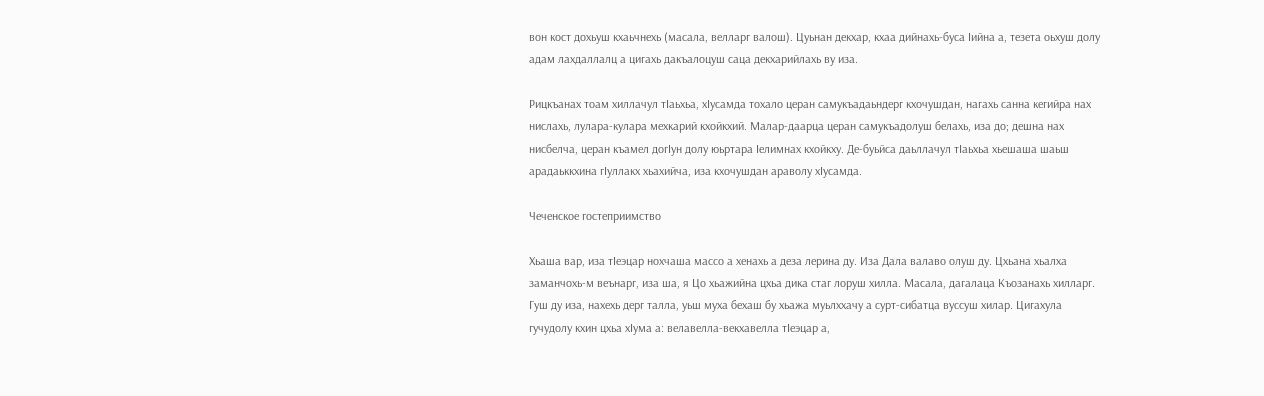вон кост дохьуш кхаьчнехь (масала, велларг валош). Цуьнан декхар, кхаа дийнахь-буса Iийна а, тезета оьхуш долу адам лахдаллалц а цигахь дакъалоцуш саца декхарийлахь ву иза.

Рицкъанах тоам хиллачул тIаьхьа, хIусамда тохало церан самукъадаьндерг кхочушдан, нагахь санна кегийра нах нислахь, лулара-кулара мехкарий кхойкхий. Малар-даарца церан самукъадолуш белахь, иза до; дешна нах нисбелча, церан къамел догIун долу юьртара Iелимнах кхойкху. Де-буьйса даьллачул тIаьхьа хьешаша шаьш арадаьккхина гIуллакх хьахийча, иза кхочушдан араволу хIусамда.

Чеченское гостеприимство

Хьаша вар, иза тIеэцар нохчаша массо а хенахь а деза лерина ду. Иза Дала валаво олуш ду. Цхьана хьалха заманчохь-м веънарг, иза ша, я Цо хьажийна цхьа дика стаг лоруш хилла. Масала, дагалаца Къозанахь хилларг. Гуш ду иза, нахехь дерг талла, уьш муха бехаш бу хьажа муьлххачу а сурт-сибатца вуссуш хилар. Цигахула гучудолу кхин цхьа хIума а: велавелла-векхавелла тIеэцар а,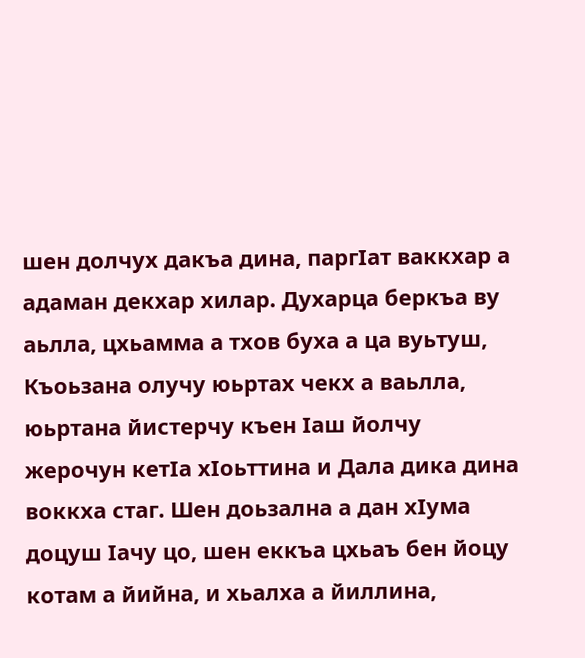шен долчух дакъа дина, паргIат ваккхар а адаман декхар хилар. Духарца беркъа ву аьлла, цхьамма а тхов буха а ца вуьтуш, Къоьзана олучу юьртах чекх а ваьлла, юьртана йистерчу къен Iаш йолчу жерочун кетIа хIоьттина и Дала дика дина воккха стаг. Шен доьзална а дан хIума доцуш Iачу цо, шен еккъа цхьаъ бен йоцу котам а йийна, и хьалха а йиллина,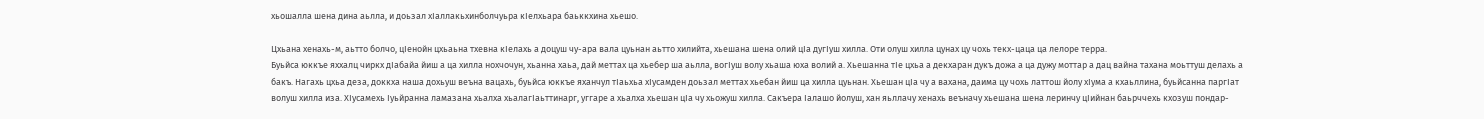хьошалла шена дина аьлла, и доьзал хIаллакьхинболчуьра кIелхьара баьккхина хьешо.

Цхьана хенахь-м, аьтто болчо, цIенойн цхьаьна тхевна кIелахь а доцуш чу-ара вала цуьнан аьтто хилийта, хьешана шена олий цIа дугIуш хилла. Оти олуш хилла цунах цу чохь текх-цаца ца лелоре терра.
Буьйса юккъе яххалц чиркх дIабайа йиш а ца хилла нохчочун, хьанна хаьа, дай меттах ца хьебер ша аьлла, вогIуш волу хьаша юха волий а. Хьешанна тIе цхьа а декхаран дукъ дожа а ца дужу моттар а дац вайна тахана моьттуш делахь а бакъ. Нагахь цхьа деза, доккха наша дохьуш веъна вацахь, буьйса юккъе яханчул тIаьхьа хIусамден доьзал меттах хьебан йиш ца хилла цуьнан. Хьешан цIа чу а вахана, даима цу чохь латтош йолу хIума а кхаьллина, буьйсанна паргIат волуш хилла иза. ХIусамехь Iуьйранна ламазана хьалха хьалагIаьттинарг, уггаре а хьалха хьешан цIа чу хьожуш хилла. Сакъера Iалашо йолуш, хан яьллачу хенахь веъначу хьешана шена леринчу цIийнан баьрччехь кхозуш пондар-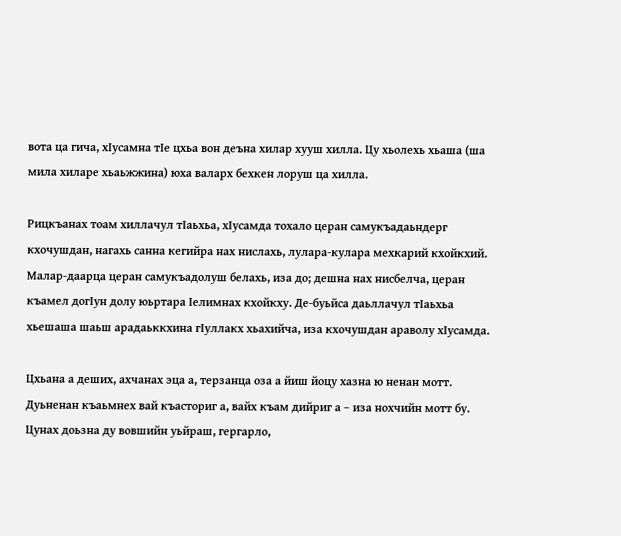вота ца гича, хIусамна тIе цхьа вон деъна хилар хууш хилла. Цу хьолехь хьаша (ша мила хиларе хьаьжжина) юха валарх бехкен лоруш ца хилла.

Рицкъанах тоам хиллачул тIаьхьа, хIусамда тохало церан самукъадаьндерг кхочушдан, нагахь санна кегийра нах нислахь, лулара-кулара мехкарий кхойкхий. Малар-даарца церан самукъадолуш белахь, иза до; дешна нах нисбелча, церан къамел догIун долу юьртара Iелимнах кхойкху. Де-буьйса даьллачул тIаьхьа хьешаша шаьш арадаьккхина гIуллакх хьахийча, иза кхочушдан араволу хIусамда.

Цхьана а деших, ахчанах эца а, терзанца оза а йиш йоцу хазна ю ненан мотт. Дуьненан къаьмнех вай къасториг а, вайх къам дийриг а – иза нохчийн мотт бу. Цунах доьзна ду вовшийн уьйраш, гергарло,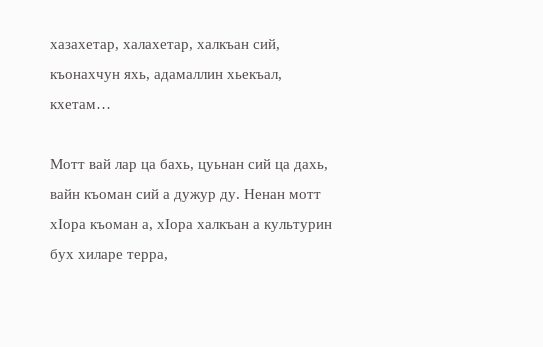хазахетар, халахетар, халкъан сий, къонахчун яхь, адамаллин хьекъал, кхетам…

Мотт вай лар ца бахь, цуьнан сий ца дахь, вайн къоман сий а дужур ду. Ненан мотт хIора къоман а, хIора халкъан а культурин бух хиларе терра,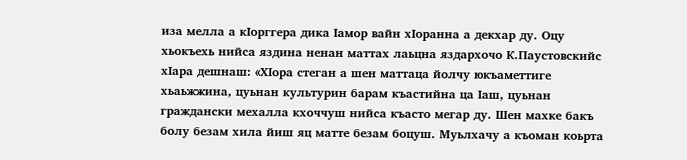иза мелла а кIорггера дика Iамор вайн хIоранна а декхар ду. Оцу хьокъехь нийса яздина ненан маттах лаьцна яздархочо К.Паустовскийс хIара дешнаш: «ХIора стеган а шен маттаца йолчу юкъаметтиге хьаьжжина, цуьнан культурин барам къастийна ца Iаш, цуьнан граждански мехалла кхоччуш нийса къасто мегар ду. Шен махке бакъ болу безам хила йиш яц матте безам боцуш. Муьлхачу а къоман коьрта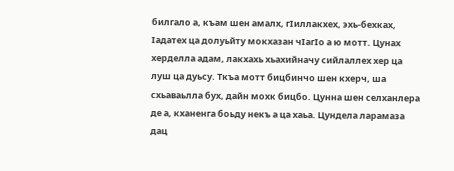билгало а, къам шен амалх, гIиллакхех, эхь-бехках, Iадатех ца долуьйту мокхазан чIагIо а ю мотт. Цунах херделла адам, лакхахь хьахийначу сийлаллех хер ца луш ца дуьсу. Ткъа мотт бицбинчо шен кхерч, ша схьаваьлла бух, дайн мохк бицбо. Цунна шен селханлера де а, кханенга боьду некъ а ца хаьа. Цундела ларамаза дац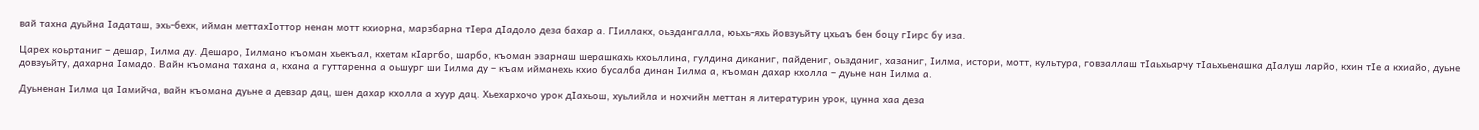вай тахна дуьйна Iадаташ, эхь-бехк, ийман меттахIоттор ненан мотт кхиорна, марзбарна тIера дIадоло деза бахар а. ГIиллакх, оьздангалла, юьхь-яхь йовзуьйту цхьаъ бен боцу гIирс бу иза.

Царех коьртаниг – дешар, Iилма ду. Дешаро, Iилмано къоман хьекъал, кхетам кIаргбо, шарбо, къоман эзарнаш шерашкахь кхоьллина, гулдина диканиг, пайдениг, оьзданиг, хазаниг, Iилма, истори, мотт, культура, говзаллаш тIаьхьарчу тIаьхьенашка дIалуш ларйо, кхин тIе а кхиайо, дуьне довзуьйту, дахарна Iамадо. Вайн къомана тахана а, кхана а гуттаренна а оьшург ши Iилма ду – къам ийманехь кхио бусалба динан Iилма а, къоман дахар кхолла – дуьне нан Iилма а.

Дуьненан Iилма ца Iамийча, вайн къомана дуьне а девзар дац, шен дахар кхолла а хуур дац. Хьехархочо урок дIахьош, хуьлийла и нохчийн меттан я литературин урок, цунна хаа деза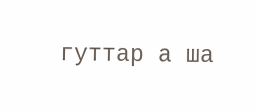гуттар а ша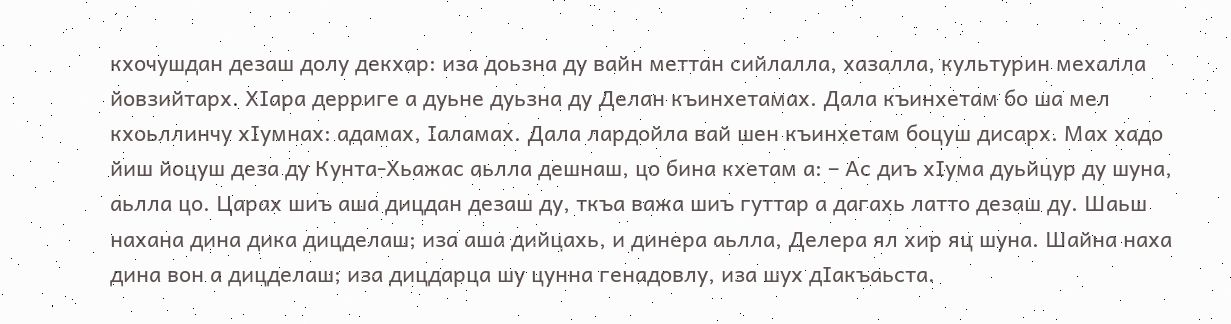кхочушдан дезаш долу декхар: иза доьзна ду вайн меттан сийлалла, хазалла, культурин мехалла йовзийтарх. ХIара дерриге а дуьне дуьзна ду Делан къинхетамах. Дала къинхетам бо ша мел кхоьллинчу хIумнах: адамах, Iаламах. Дала лардойла вай шен къинхетам боцуш дисарх. Мах хадо йиш йоцуш деза ду Кунта-Хьажас аьлла дешнаш, цо бина кхетам а: – Ас диъ хIума дуьйцур ду шуна, аьлла цо. Царах шиъ аша дицдан дезаш ду, ткъа важа шиъ гуттар а дагахь латто дезаш ду. Шаьш нахана дина дика дицделаш; иза аша дийцахь, и динера аьлла, Делера ял хир яц шуна. Шайна наха дина вон а дицделаш; иза дицдарца шу цунна генадовлу, иза шух дIакъаьста.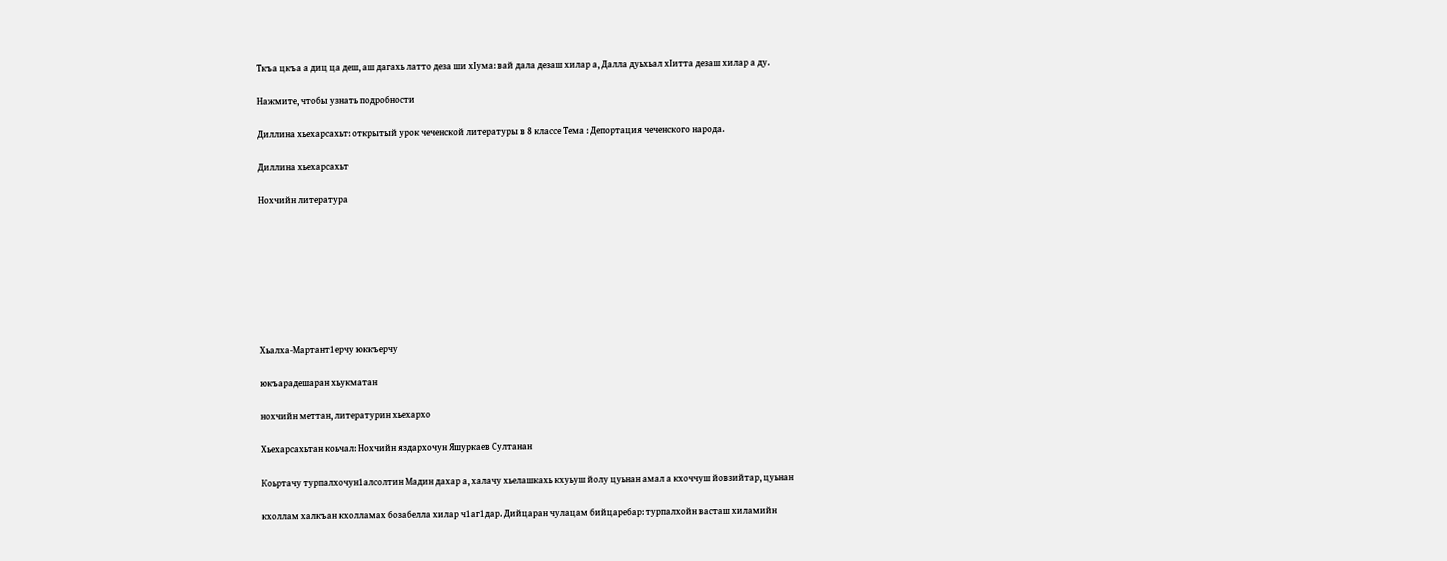Ткъа цкъа а диц ца деш, аш дагахь латто деза ши хIума: вай дала дезаш хилар а, Далла дуьхьал хIитта дезаш хилар а ду.

Нажмите, чтобы узнать подробности

Диллина хьехарсахьт: открытый урок чеченской литературы в 8 классе Тема : Депортация чеченского народа.

Диллина хьехарсахьт

Нохчийн литература








Хьалха-Мартант1ерчу юккъерчу

юкъарадешаран хьукматан

нохчийн меттан, литературин хьехархо

Хьехарсахьтан коьчал: Нохчийн яздархочун Яшуркаев Султанан

Коьртачу турпалхочун1алсолтин Мадин дахар а, халачу хьелашкахь кхуьуш йолу цуьнан амал а кхоччуш йовзийтар, цуьнан

кхоллам халкъан кхолламах бозабелла хилар ч1аг1дар. Дийцаран чулацам бийцаребар: турпалхойн васташ хиламийн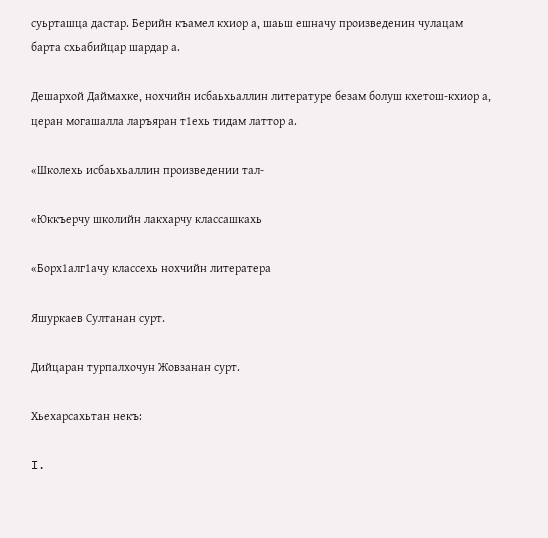суьрташца дастар. Берийн къамел кхиор а, шаьш ешначу произведенин чулацам барта схьабийцар шардар а.

Дешархой Даймахке, нохчийн исбаьхьаллин литературе безам болуш кхетош-кхиор а, церан могашалла ларъяран т1ехь тидам латтор а.

«Школехь исбаьхьаллин произведении тал-

«Юккъерчу школийн лакхарчу классашкахь

«Борх1алг1ачу классехь нохчийн литератера

Яшуркаев Султанан сурт.

Дийцаран турпалхочун Жовзанан сурт.

Хьехарсахьтан некъ:

I.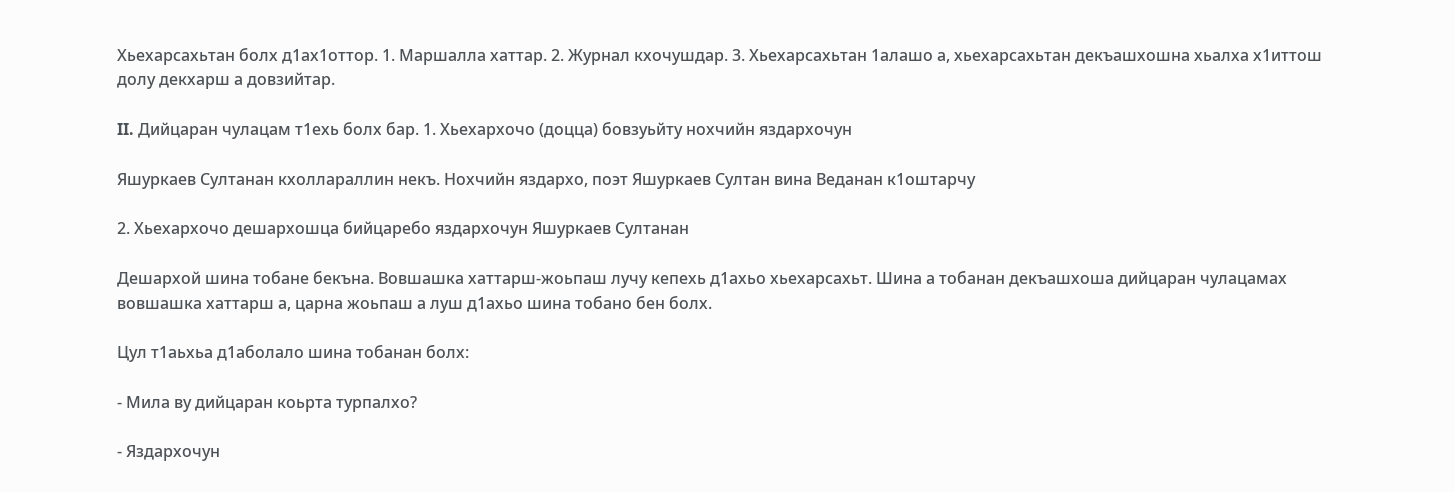Хьехарсахьтан болх д1ах1оттор. 1. Маршалла хаттар. 2. Журнал кхочушдар. 3. Хьехарсахьтан 1алашо а, хьехарсахьтан декъашхошна хьалха х1иттош долу декхарш а довзийтар.

II. Дийцаран чулацам т1ехь болх бар. 1. Хьехархочо (доцца) бовзуьйту нохчийн яздархочун

Яшуркаев Султанан кхоллараллин некъ. Нохчийн яздархо, поэт Яшуркаев Султан вина Веданан к1оштарчу

2. Хьехархочо дешархошца бийцаребо яздархочун Яшуркаев Султанан

Дешархой шина тобане бекъна. Вовшашка хаттарш-жоьпаш лучу кепехь д1ахьо хьехарсахьт. Шина а тобанан декъашхоша дийцаран чулацамах вовшашка хаттарш а, царна жоьпаш а луш д1ахьо шина тобано бен болх.

Цул т1аьхьа д1аболало шина тобанан болх:

- Мила ву дийцаран коьрта турпалхо?

- Яздархочун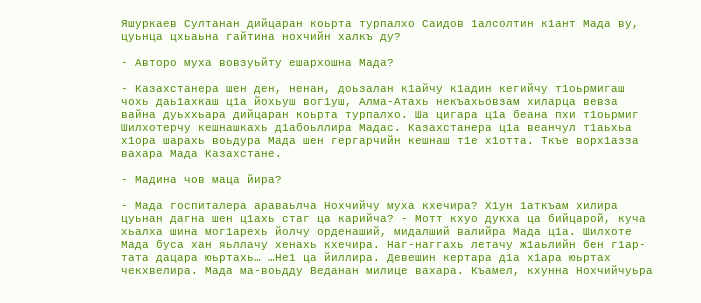Яшуркаев Султанан дийцаран коьрта турпалхо Саидов 1алсолтин к1ант Мада ву, цуьнца цхьаьна гайтина нохчийн халкъ ду?

- Авторо муха вовзуьйту ешархошна Мада?

- Казахстанера шен ден, ненан, доьзалан к1айчу к1адин кегийчу т1оьрмигаш чохь даь1ахкаш ц1а йохьуш вог1уш, Алма-Атахь некъахьовзам хиларца вевза вайна дуьххьара дийцаран коьрта турпалхо. Ша цигара ц1а беана пхи т1оьрмиг Шилхотерчу кешнашкахь д1абоьллира Мадас. Казахстанера ц1а веанчул т1аьхьа х1ора шарахь воьдура Мада шен гергарчийн кешнаш т1е х1отта. Ткъе ворх1азза вахара Мада Казахстане.

- Мадина чов маца йира?

- Мада госпиталера араваьлча Нохчийчу муха кхечира? Х1ун 1аткъам хилира цуьнан дагна шен ц1ахь стаг ца карийча? - Мотт кхуо дукха ца бийцарой, куча хьалха шина мог1арехь йолчу орденаший, мидалший валийра Мада ц1а. Шилхоте Мада буса хан яьллачу хенахь кхечира. Наг-наггахь летачу ж1аьлийн бен г1ар-тата дацара юьртахь… …Не1 ца йиллира. Девешин кертара д1а х1ара юьртах чекхвелира. Мада ма-воьдду Веданан милице вахара. Къамел, кхунна Нохчийчуьра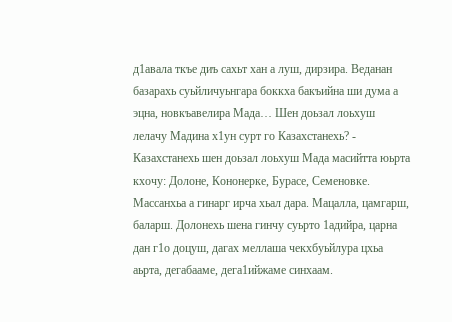д1авала ткъе диъ сахьт хан а луш, дирзира. Веданан базарахь суьйличуьнгара боккха бакъийна ши дума а эцна, новкъавелира Мада… Шен доьзал лоьхуш лелачу Мадина х1ун сурт го Казахстанехь? - Казахстанехь шен доьзал лоьхуш Мада масийтта юьрта кхочу: Долоне, Кононерке, Бурасе, Семеновке. Массанхьа а гинарг ирча хьал дара. Мацалла, цамгарш, баларш. Долонехь шена гинчу суьрто 1адийра, царна дан г1о доцуш, дагах меллаша чекхбуьйлура цхьа аьрта, дегабааме, дега1ийжаме синхаам.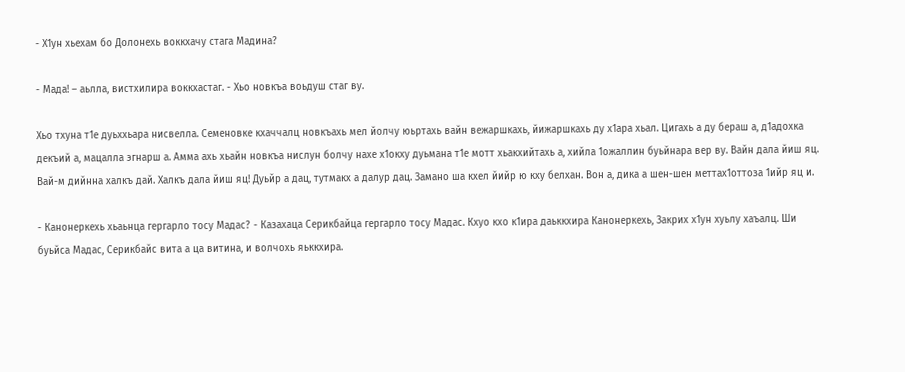- Х1ун хьехам бо Долонехь воккхачу стага Мадина?

- Мада! – аьлла, вистхилира воккхастаг. - Хьо новкъа воьдуш стаг ву.

Хьо тхуна т1е дуьххьара нисвелла. Семеновке кхаччалц новкъахь мел йолчу юьртахь вайн вежаршкахь, йижаршкахь ду х1ара хьал. Цигахь а ду бераш а, д1адохка декъий а, мацалла эгнарш а. Амма ахь хьайн новкъа нислун болчу нахе х1окху дуьмана т1е мотт хьакхийтахь а, хийла 1ожаллин буьйнара вер ву. Вайн дала йиш яц. Вай-м дийнна халкъ дай. Халкъ дала йиш яц! Дуьйр а дац, тутмакх а далур дац. Замано ша кхел йийр ю кху белхан. Вон а, дика а шен-шен меттах1оттоза 1ийр яц и.

- Канонеркехь хьаьнца гергарло тосу Мадас? - Казахаца Серикбайца гергарло тосу Мадас. Кхуо кхо к1ира даьккхира Канонеркехь, Закрих х1ун хуьлу хаъалц. Ши буьйса Мадас, Серикбайс вита а ца витина, и волчохь яьккхира.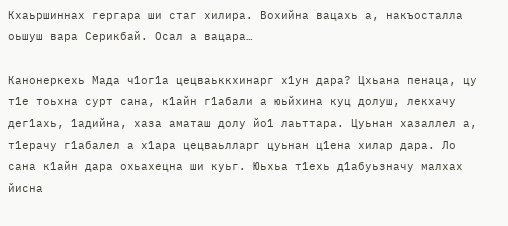Кхаьршиннах гергара ши стаг хилира. Вохийна вацахь а, накъосталла оьшуш вара Серикбай. Осал а вацара…

Канонеркехь Мада ч1ог1а цецваьккхинарг х1ун дара? Цхьана пенаца, цу т1е тоьхна сурт сана, к1айн г1абали а юьйхина куц долуш, лекхачу дег1ахь, 1адийна, хаза аматаш долу йо1 лаьттара. Цуьнан хазаллел а, т1ерачу г1абалел а х1ара цецваьлларг цуьнан ц1ена хилар дара. Ло сана к1айн дара охьахецна ши куьг. Юьхьа т1ехь д1абуьзначу малхах йисна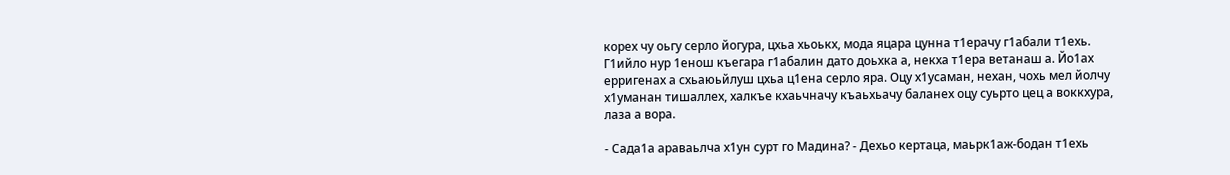корех чу оьгу серло йогура, цхьа хьоькх, мода яцара цунна т1ерачу г1абали т1ехь. Г1ийло нур 1енош къегара г1абалин дато доьхка а, некха т1ера ветанаш а. Йо1ах ерригенах а схьаюьйлуш цхьа ц1ена серло яра. Оцу х1усаман, нехан, чохь мел йолчу х1уманан тишаллех, халкъе кхаьчначу къаьхьачу баланех оцу суьрто цец а воккхура, лаза а вора.

- Сада1а араваьлча х1ун сурт го Мадина? - Дехьо кертаца, маьрк1аж-бодан т1ехь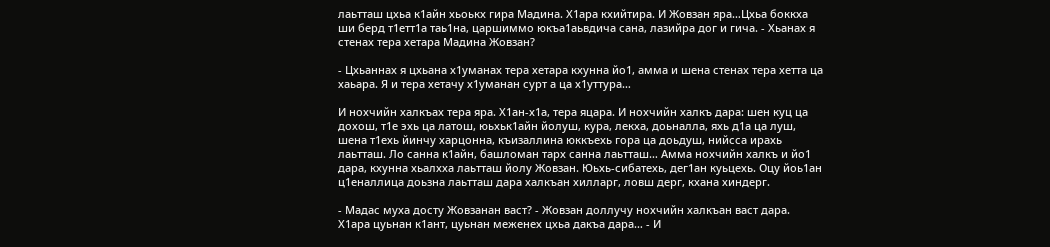лаьтташ цхьа к1айн хьоькх гира Мадина. Х1ара кхийтира. И Жовзан яра…Цхьа боккха ши берд т1етт1а таь1на, царшиммо юкъа1аьвдича сана, лазийра дог и гича. - Хьанах я стенах тера хетара Мадина Жовзан?

- Цхьаннах я цхьана х1уманах тера хетара кхунна йо1, амма и шена стенах тера хетта ца хаьара. Я и тера хетачу х1уманан сурт а ца х1уттура…

И нохчийн халкъах тера яра. Х1ан-х1а, тера яцара. И нохчийн халкъ дара: шен куц ца дохош, т1е эхь ца латош, юьхьк1айн йолуш, кура, лекха, доьналла, яхь д1а ца луш, шена т1ехь йинчу харцонна, къизаллина юккъехь гора ца доьдуш, нийсса ирахь лаьтташ. Ло санна к1айн, башломан тарх санна лаьтташ… Амма нохчийн халкъ и йо1 дара, кхунна хьалхха лаьтташ йолу Жовзан. Юьхь-сибатехь, дег1ан куьцехь. Оцу йоь1ан ц1еналлица доьзна лаьтташ дара халкъан хилларг, ловш дерг, кхана хиндерг.

- Мадас муха досту Жовзанан васт? - Жовзан доллучу нохчийн халкъан васт дара. Х1ара цуьнан к1ант, цуьнан меженех цхьа дакъа дара… - И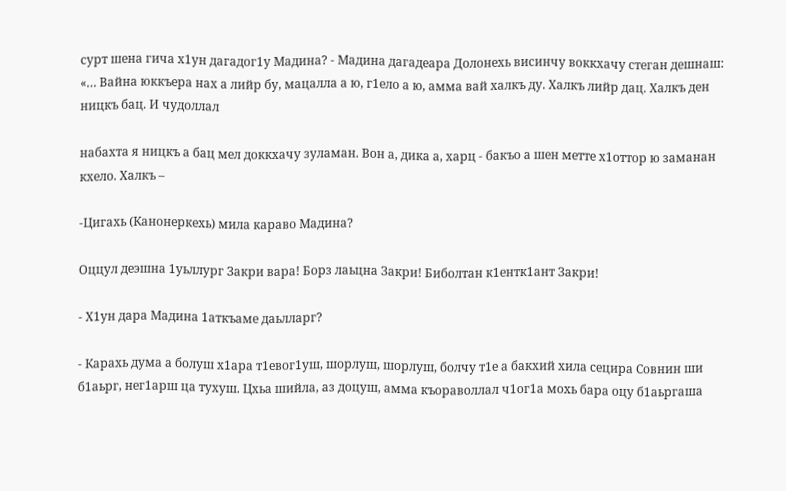сурт шена гича х1ун дагадог1у Мадина? - Мадина дагадеара Долонехь висинчу воккхачу стеган дешнаш: «… Вайна юккъера нах а лийр бу, мацалла а ю, г1ело а ю, амма вай халкъ ду. Халкъ лийр дац. Халкъ ден ницкъ бац. И чудоллал

набахта я ницкъ а бац мел доккхачу зуламан. Вон а, дика а, харц - бакъо а шен метте х1оттор ю заманан кхело. Халкъ –

-Цигахь (Канонеркехь) мила караво Мадина?

Оццул деэшна 1уьллург Закри вара! Борз лаьцна Закри! Биболтан к1ентк1ант Закри!

- Х1ун дара Мадина 1аткъаме даьлларг?

- Карахь дума а болуш х1ара т1евог1уш, шорлуш, шорлуш, болчу т1е а бакхий хила сецира Совнин ши б1аьрг, нег1арш ца тухуш. Цхьа шийла, аз доцуш, амма къораволлал ч1ог1а мохь бара оцу б1аьргаша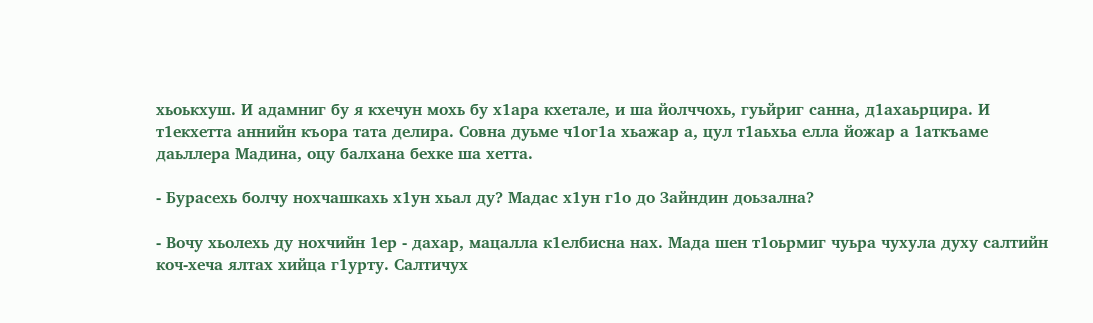хьоькхуш. И адамниг бу я кхечун мохь бу х1ара кхетале, и ша йолччохь, гуьйриг санна, д1ахаьрцира. И т1екхетта аннийн къора тата делира. Совна дуьме ч1ог1а хьажар а, цул т1аьхьа елла йожар а 1аткъаме даьллера Мадина, оцу балхана бехке ша хетта.

- Бурасехь болчу нохчашкахь х1ун хьал ду? Мадас х1ун г1о до Зайндин доьзална?

- Вочу хьолехь ду нохчийн 1ер - дахар, мацалла к1елбисна нах. Мада шен т1оьрмиг чуьра чухула духу салтийн коч-хеча ялтах хийца г1урту. Салтичух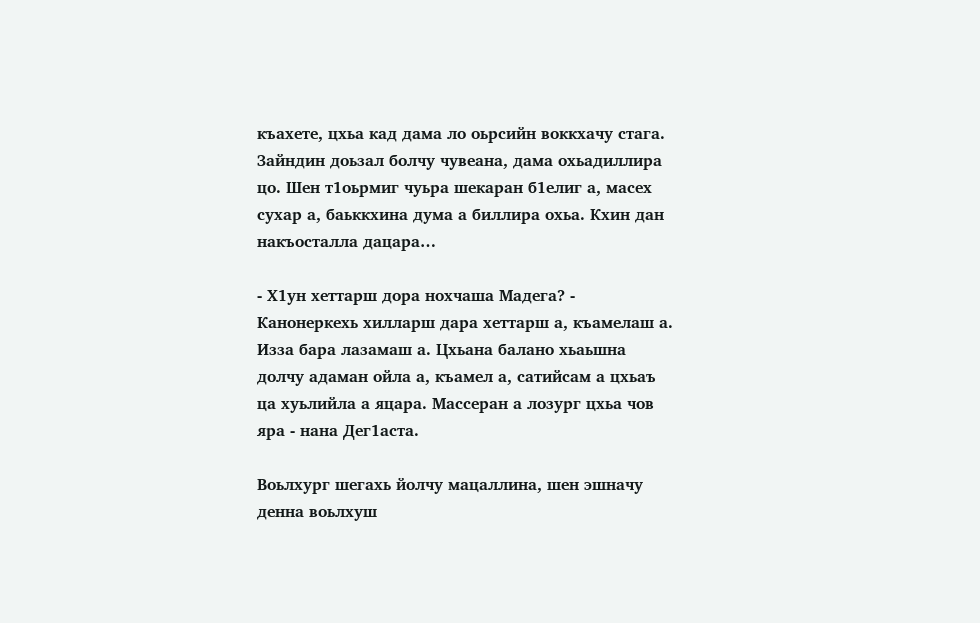къахете, цхьа кад дама ло оьрсийн воккхачу стага. Зайндин доьзал болчу чувеана, дама охьадиллира цо. Шен т1оьрмиг чуьра шекаран б1елиг а, масех сухар а, баьккхина дума а биллира охьа. Кхин дан накъосталла дацара…

- Х1ун хеттарш дора нохчаша Мадега? - Канонеркехь хилларш дара хеттарш а, къамелаш а. Изза бара лазамаш а. Цхьана балано хьаьшна долчу адаман ойла а, къамел а, сатийсам а цхьаъ ца хуьлийла а яцара. Массеран а лозург цхьа чов яра - нана Дег1аста.

Воьлхург шегахь йолчу мацаллина, шен эшначу денна воьлхуш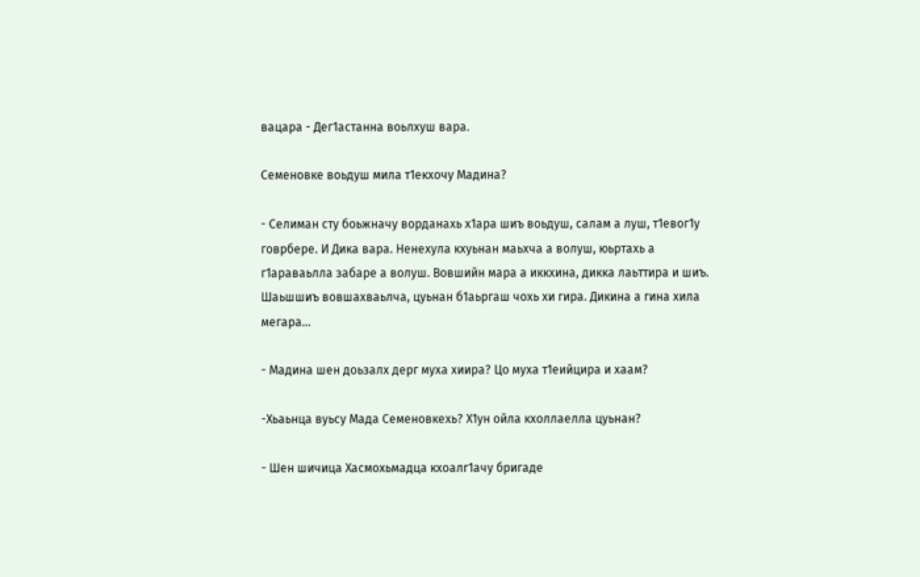вацара - Дег1астанна воьлхуш вара.

Семеновке воьдуш мила т1екхочу Мадина?

- Селиман сту боьжначу ворданахь х1ара шиъ воьдуш, салам а луш, т1евог1у говрбере. И Дика вара. Ненехула кхуьнан маьхча а волуш, юьртахь а г1араваьлла забаре а волуш. Вовшийн мара а иккхина, дикка лаьттира и шиъ. Шаьшшиъ вовшахваьлча, цуьнан б1аьргаш чохь хи гира. Дикина а гина хила мегара…

- Мадина шен доьзалх дерг муха хиира? Цо муха т1еийцира и хаам?

-Хьаьнца вуьсу Мада Семеновкехь? Х1ун ойла кхоллаелла цуьнан?

- Шен шичица Хасмохьмадца кхоалг1ачу бригаде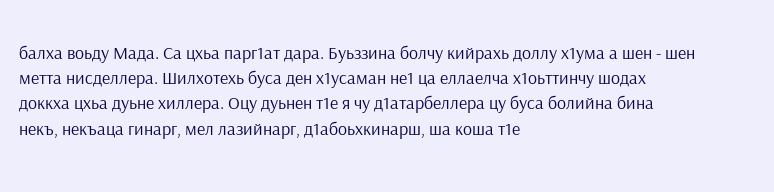балха воьду Мада. Са цхьа парг1ат дара. Буьззина болчу кийрахь доллу х1ума а шен - шен метта нисделлера. Шилхотехь буса ден х1усаман не1 ца еллаелча х1оьттинчу шодах доккха цхьа дуьне хиллера. Оцу дуьнен т1е я чу д1атарбеллера цу буса болийна бина некъ, некъаца гинарг, мел лазийнарг, д1абоьхкинарш, ша коша т1е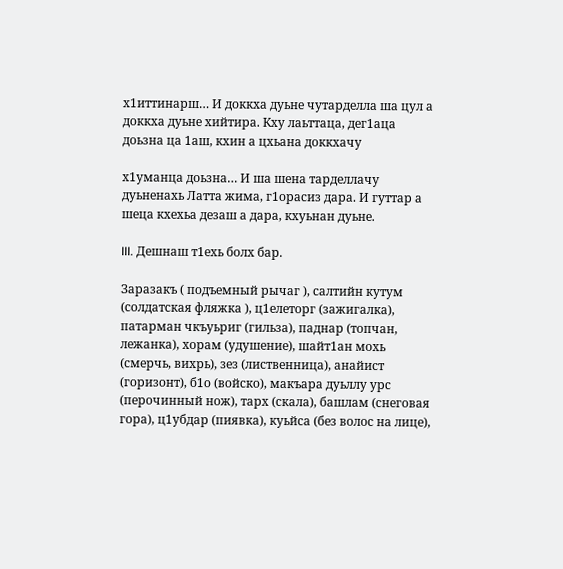х1иттинарш… И доккха дуьне чутарделла ша цул а доккха дуьне хийтира. Кху лаьттаца, дег1аца доьзна ца 1аш, кхин а цхьана доккхачу

х1уманца доьзна… И ша шена тарделлачу дуьненахь Латта жима, г1орасиз дара. И гуттар а шеца кхехьа дезаш а дара, кхуьнан дуьне.

III. Дешнаш т1ехь болх бар.

Заразакъ ( подъемный рычаг ), салтийн кутум (солдатская фляжка ), ц1елеторг (зажигалка), патарман чкъуьриг (гильза), паднар (топчан, лежанка), хорам (удушение), шайт1ан мохь (смерчь, вихрь), зез (лиственница), анайист (горизонт), б1о (войско), макъара дуьллу урс (перочинный нож), тарх (скала), башлам (снеговая гора), ц1убдар (пиявка), куьйса (без волос на лице),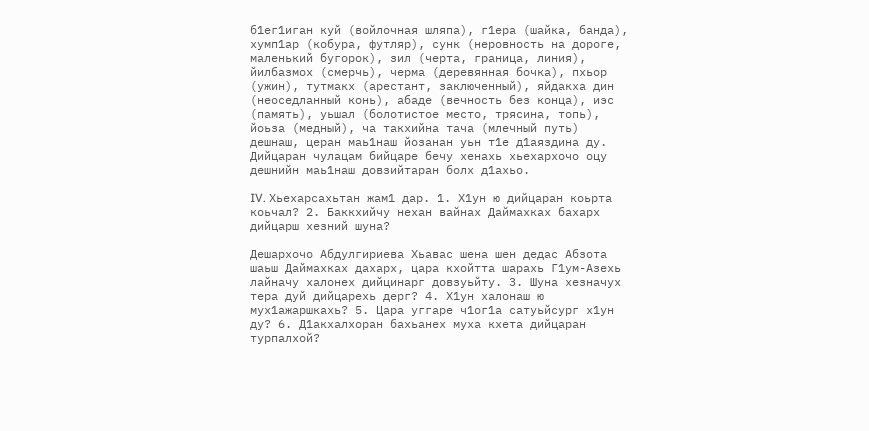б1ег1иган куй (войлочная шляпа), г1ера (шайка, банда), хумп1ар (кобура, футляр), сунк (неровность на дороге, маленький бугорок), зил (черта, граница, линия), йилбазмох (смерчь), черма (деревянная бочка), пхьор (ужин), тутмакх (арестант, заключенный), яйдакха дин (неоседланный конь), абаде (вечность без конца), иэс (память), уьшал (болотистое место, трясина, топь), йоьза (медный), ча такхийна тача (млечный путь) дешнаш, церан маь1наш йозанан уьн т1е д1аяздина ду. Дийцаран чулацам бийцаре бечу хенахь хьехархочо оцу дешнийн маь1наш довзийтаран болх д1ахьо.

IV. Хьехарсахьтан жам1 дар. 1. Х1ун ю дийцаран коьрта коьчал? 2. Баккхийчу нехан вайнах Даймахках бахарх дийцарш хезний шуна?

Дешархочо Абдулгириева Хьавас шена шен дедас Абзота шаьш Даймахках дахарх, цара кхойтта шарахь Г1ум-Азехь лайначу халонех дийцинарг довзуьйту. 3. Шуна хезначух тера дуй дийцарехь дерг? 4. Х1ун халонаш ю мух1ажаршкахь? 5. Цара уггаре ч1ог1а сатуьйсург х1ун ду? 6. Д1акхалхоран бахьанех муха кхета дийцаран турпалхой?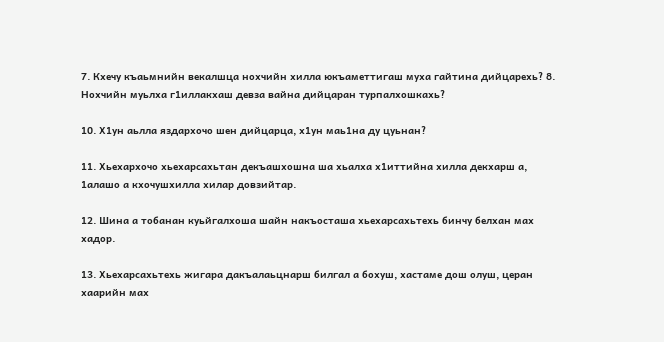7. Кхечу къаьмнийн векалшца нохчийн хилла юкъаметтигаш муха гайтина дийцарехь? 8. Нохчийн муьлха г1иллакхаш девза вайна дийцаран турпалхошкахь?

10. Х1ун аьлла яздархочо шен дийцарца, х1ун маь1на ду цуьнан?

11. Хьехархочо хьехарсахьтан декъашхошна ша хьалха х1иттийна хилла декхарш а, 1алашо а кхочушхилла хилар довзийтар.

12. Шина а тобанан куьйгалхоша шайн накъосташа хьехарсахьтехь бинчу белхан мах хадор.

13. Хьехарсахьтехь жигара дакъалаьцнарш билгал а бохуш, хастаме дош олуш, церан хаарийн мах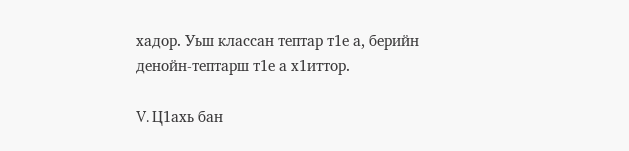хадор. Уьш классан тептар т1е а, берийн денойн-тептарш т1е а х1иттор.

V. Ц1ахь бан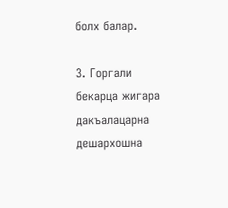болх балар.

3. Горгали бекарца жигара дакъалацарна дешархошна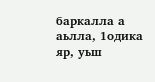баркалла а аьлла, 1одика яр, уьш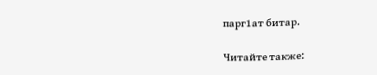парг1ат битар.

Читайте также: